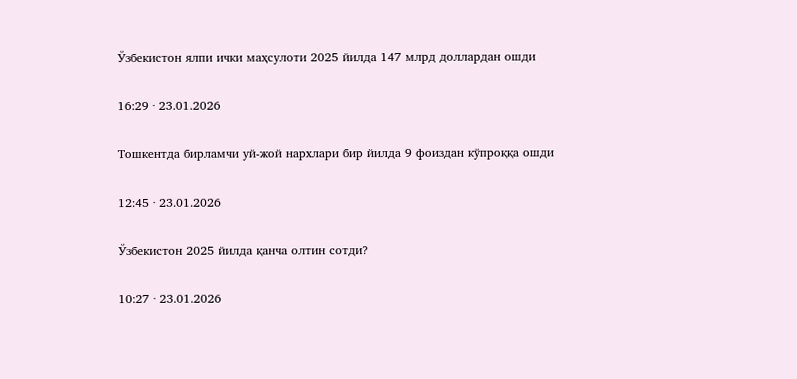Ўзбекистон ялпи ички маҳсулоти 2025 йилда 147 млрд доллардан ошди

16:29 · 23.01.2026

Тошкентда бирламчи уй-жой нархлари бир йилда 9 фоиздан кўпроққа ошди

12:45 · 23.01.2026

Ўзбекистон 2025 йилда қанча олтин сотди?

10:27 · 23.01.2026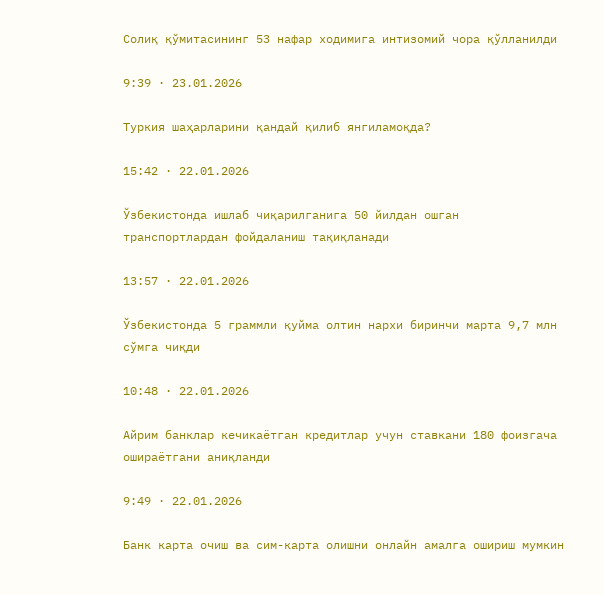Солиқ қўмитасининг 53 нафар ходимига интизомий чора қўлланилди

9:39 · 23.01.2026

Туркия шаҳарларини қандай қилиб янгиламоқда?

15:42 · 22.01.2026

Ўзбекистонда ишлаб чиқарилганига 50 йилдан ошган транспортлардан фойдаланиш тақиқланади

13:57 · 22.01.2026

Ўзбекистонда 5 граммли қуйма олтин нархи биринчи марта 9,7 млн сўмга чиқди

10:48 · 22.01.2026

Айрим банклар кечикаётган кредитлар учун ставкани 180 фоизгача ошираётгани аниқланди

9:49 · 22.01.2026

Банк карта очиш ва сим-карта олишни онлайн амалга ошириш мумкин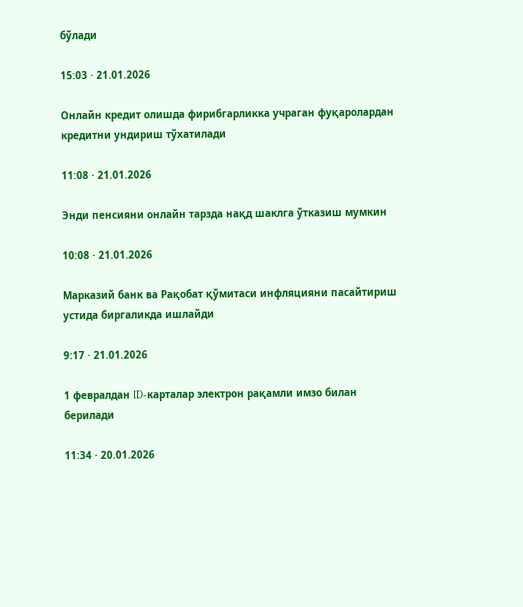бўлади

15:03 · 21.01.2026

Онлайн кредит олишда фирибгарликка учраган фуқаролардан кредитни ундириш тўхатилади

11:08 · 21.01.2026

Энди пенсияни онлайн тарзда нақд шаклга ўтказиш мумкин

10:08 · 21.01.2026

Марказий банк ва Рақобат қўмитаси инфляцияни пасайтириш устида биргаликда ишлайди

9:17 · 21.01.2026

1 февралдан ID-карталар электрон рақамли имзо билан берилади

11:34 · 20.01.2026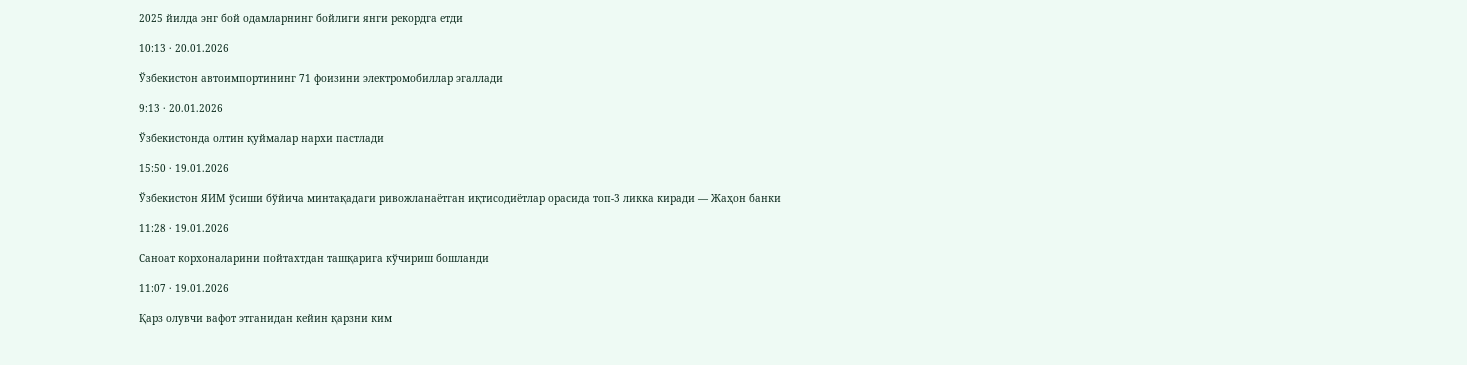2025 йилда энг бой одамларнинг бойлиги янги рекордга етди

10:13 · 20.01.2026

Ўзбекистон автоимпортининг 71 фоизини электромобиллар эгаллади

9:13 · 20.01.2026

Ўзбекистонда олтин қуймалар нархи пастлади

15:50 · 19.01.2026

Ўзбекистон ЯИМ ўсиши бўйича минтақадаги ривожланаётган иқтисодиётлар орасида топ-3 ликка киради — Жаҳон банки

11:28 · 19.01.2026

Саноат корхоналарини пойтахтдан ташқарига кўчириш бошланди

11:07 · 19.01.2026

Қарз олувчи вафот этганидан кейин қарзни ким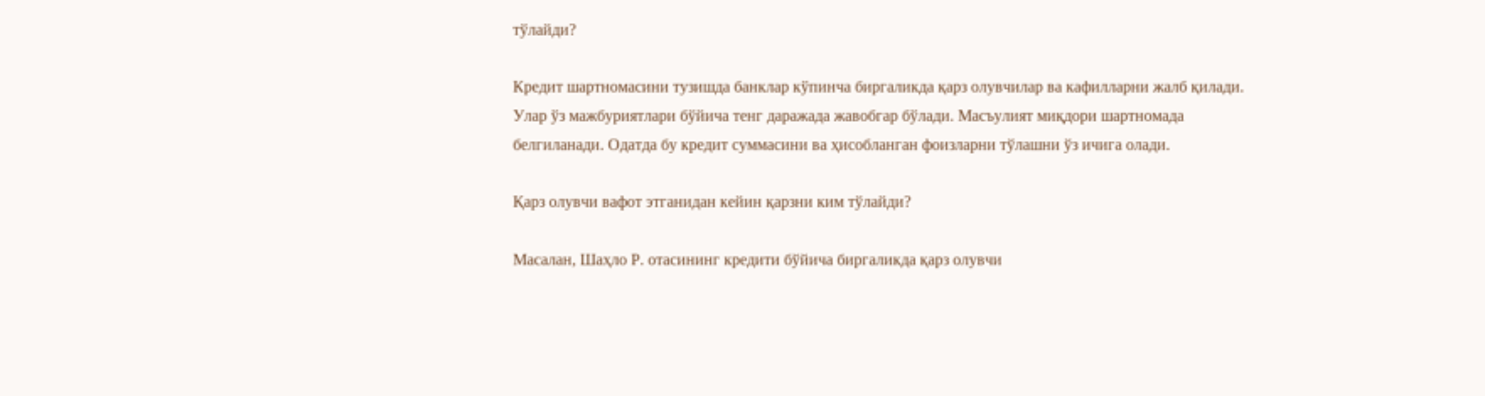тўлайди?

Кредит шартномасини тузишда банклар кўпинча биргаликда қарз олувчилар ва кафилларни жалб қилади. Улар ўз мажбуриятлари бўйича тенг даражада жавобгар бўлади. Масъулият миқдори шартномада белгиланади. Одатда бу кредит суммасини ва ҳисобланган фоизларни тўлашни ўз ичига олади.

Қарз олувчи вафот этганидан кейин қарзни ким тўлайди?

Масалан, Шаҳло Р. отасининг кредити бўйича биргаликда қарз олувчи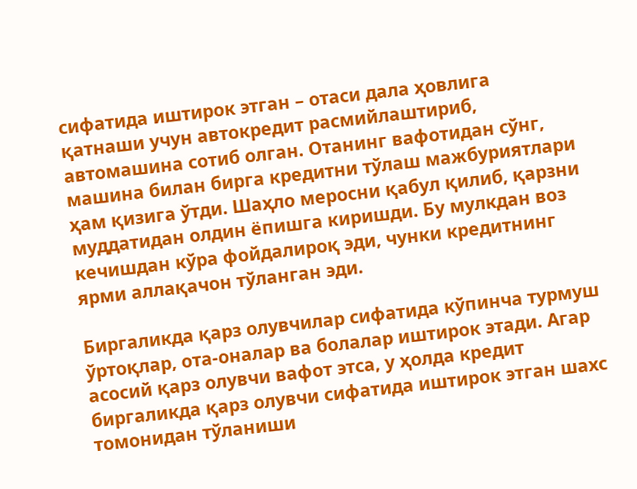сифатида иштирок этган – отаси дала ҳовлига қатнаши учун автокредит расмийлаштириб, автомашина сотиб олган. Отанинг вафотидан сўнг, машина билан бирга кредитни тўлаш мажбуриятлари ҳам қизига ўтди. Шаҳло меросни қабул қилиб, қарзни муддатидан олдин ёпишга киришди. Бу мулкдан воз кечишдан кўра фойдалироқ эди, чунки кредитнинг ярми аллақачон тўланган эди.

Биргаликда қарз олувчилар сифатида кўпинча турмуш ўртоқлар, ота-оналар ва болалар иштирок этади. Агар асосий қарз олувчи вафот этса, у ҳолда кредит биргаликда қарз олувчи сифатида иштирок этган шахс томонидан тўланиши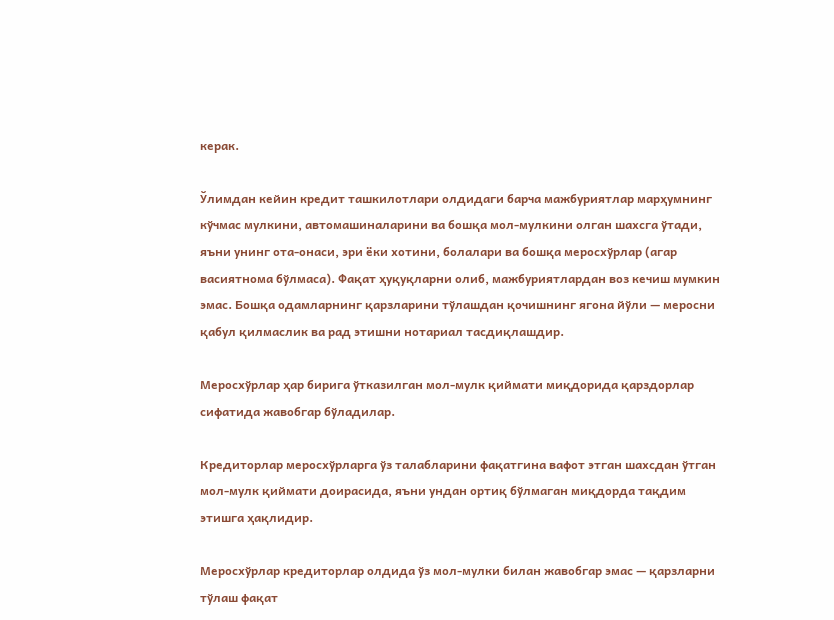керак.

Ўлимдан кейин кредит ташкилотлари олдидаги барча мажбуриятлар марҳумнинг кўчмас мулкини, автомашиналарини ва бошқа мол-мулкини олган шахсга ўтади, яъни унинг ота-онаси, эри ёки хотини, болалари ва бошқа меросхўрлар (агар васиятнома бўлмаса). Фақат ҳуқуқларни олиб, мажбуриятлардан воз кечиш мумкин эмас. Бошқа одамларнинг қарзларини тўлашдан қочишнинг ягона йўли — меросни қабул қилмаслик ва рад этишни нотариал тасдиқлашдир.

Меросхўрлар ҳар бирига ўтказилган мол-мулк қиймати миқдорида қарздорлар сифатида жавобгар бўладилар.

Кредиторлар меросхўрларга ўз талабларини фақатгина вафот этган шахсдан ўтган мол-мулк қиймати доирасида, яъни ундан ортиқ бўлмаган миқдорда тақдим этишга ҳақлидир.

Меросхўрлар кредиторлар олдида ўз мол-мулки билан жавобгар эмас — қарзларни тўлаш фақат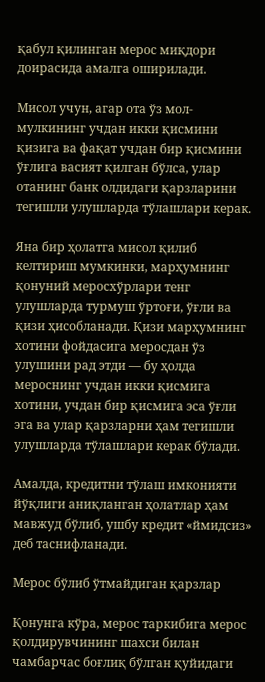қабул қилинган мерос миқдори доирасида амалга оширилади.

Мисол учун, агар ота ўз мол-мулкининг учдан икки қисмини қизига ва фақат учдан бир қисмини ўғлига васият қилган бўлса, улар отанинг банк олдидаги қарзларини тегишли улушларда тўлашлари керак.

Яна бир ҳолатга мисол қилиб келтириш мумкинки, марҳумнинг қонуний меросхўрлари тенг улушларда турмуш ўртоғи, ўғли ва қизи ҳисобланади. Қизи марҳумнинг хотини фойдасига меросдан ўз улушини рад этди — бу ҳолда мероснинг учдан икки қисмига хотини, учдан бир қисмига эса ўғли эга ва улар қарзларни ҳам тегишли улушларда тўлашлари керак бўлади.

Амалда, кредитни тўлаш имконияти йўқлиги аниқланган ҳолатлар ҳам мавжуд бўлиб, ушбу кредит «ймидсиз» деб таснифланади.

Мерос бўлиб ўтмайдиган қарзлар

Қонунга кўра, мерос таркибига мерос қолдирувчининг шахси билан чамбарчас боғлиқ бўлган қуйидаги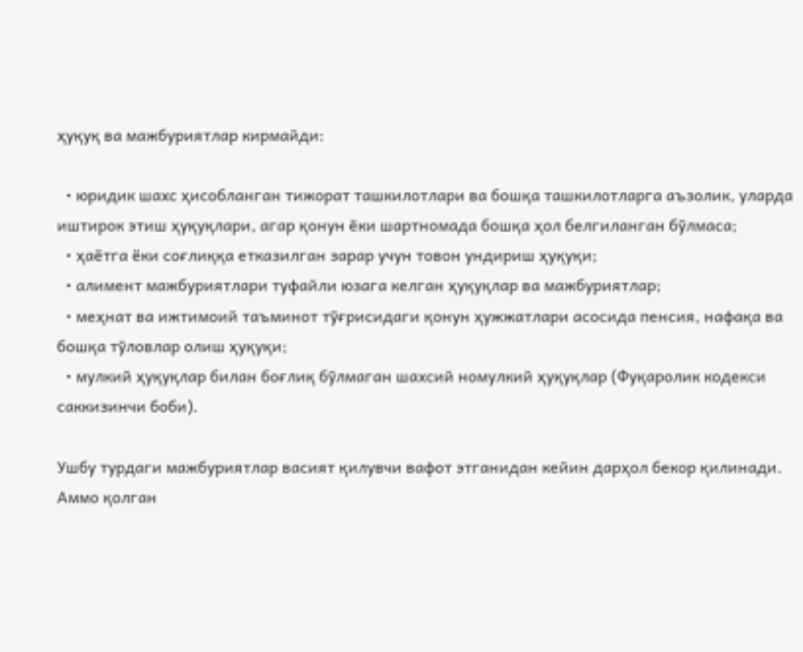ҳуқуқ ва мажбуриятлар кирмайди:

  • юридик шахс ҳисобланган тижорат ташкилотлари ва бошқа ташкилотларга аъзолик, уларда иштирок этиш ҳуқуқлари, агар қонун ёки шартномада бошқа ҳол белгиланган бўлмаса;
  • ҳаётга ёки соғлиққа етказилган зарар учун товон ундириш ҳуқуқи;
  • алимент мажбуриятлари туфайли юзага келган ҳуқуқлар ва мажбуриятлар;
  • меҳнат ва ижтимоий таъминот тўғрисидаги қонун ҳужжатлари асосида пенсия, нафақа ва бошқа тўловлар олиш ҳуқуқи;
  • мулкий ҳуқуқлар билан боғлиқ бўлмаган шахсий номулкий ҳуқуқлар (Фуқаролик кодекси саккизинчи боби).

Ушбу турдаги мажбуриятлар васият қилувчи вафот этганидан кейин дарҳол бекор қилинади. Аммо қолган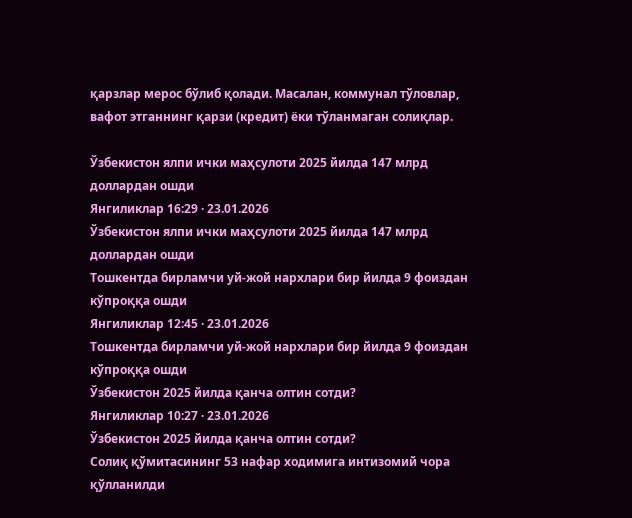қарзлар мерос бўлиб қолади. Масалан, коммунал тўловлар, вафот этганнинг қарзи (кредит) ёки тўланмаган солиқлар.

Ўзбекистон ялпи ички маҳсулоти 2025 йилда 147 млрд доллардан ошди
Янгиликлар 16:29 · 23.01.2026
Ўзбекистон ялпи ички маҳсулоти 2025 йилда 147 млрд доллардан ошди
Тошкентда бирламчи уй-жой нархлари бир йилда 9 фоиздан кўпроққа ошди
Янгиликлар 12:45 · 23.01.2026
Тошкентда бирламчи уй-жой нархлари бир йилда 9 фоиздан кўпроққа ошди
Ўзбекистон 2025 йилда қанча олтин сотди?
Янгиликлар 10:27 · 23.01.2026
Ўзбекистон 2025 йилда қанча олтин сотди?
Солиқ қўмитасининг 53 нафар ходимига интизомий чора қўлланилди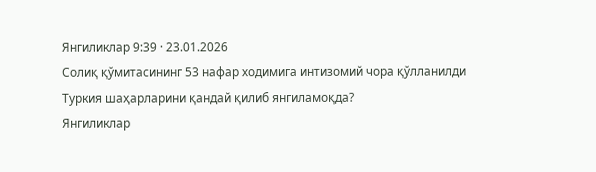Янгиликлар 9:39 · 23.01.2026
Солиқ қўмитасининг 53 нафар ходимига интизомий чора қўлланилди
Туркия шаҳарларини қандай қилиб янгиламоқда?
Янгиликлар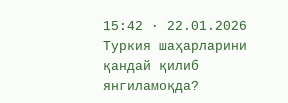15:42 · 22.01.2026
Туркия шаҳарларини қандай қилиб янгиламоқда?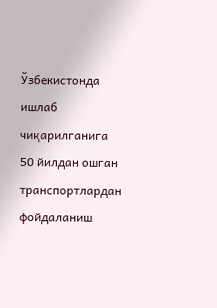Ўзбекистонда ишлаб чиқарилганига 50 йилдан ошган транспортлардан фойдаланиш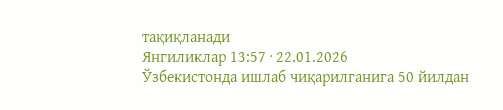тақиқланади
Янгиликлар 13:57 · 22.01.2026
Ўзбекистонда ишлаб чиқарилганига 50 йилдан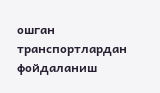ошган транспортлардан фойдаланиш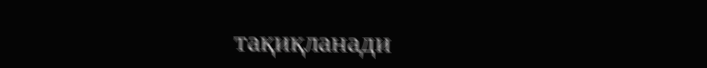тақиқланади